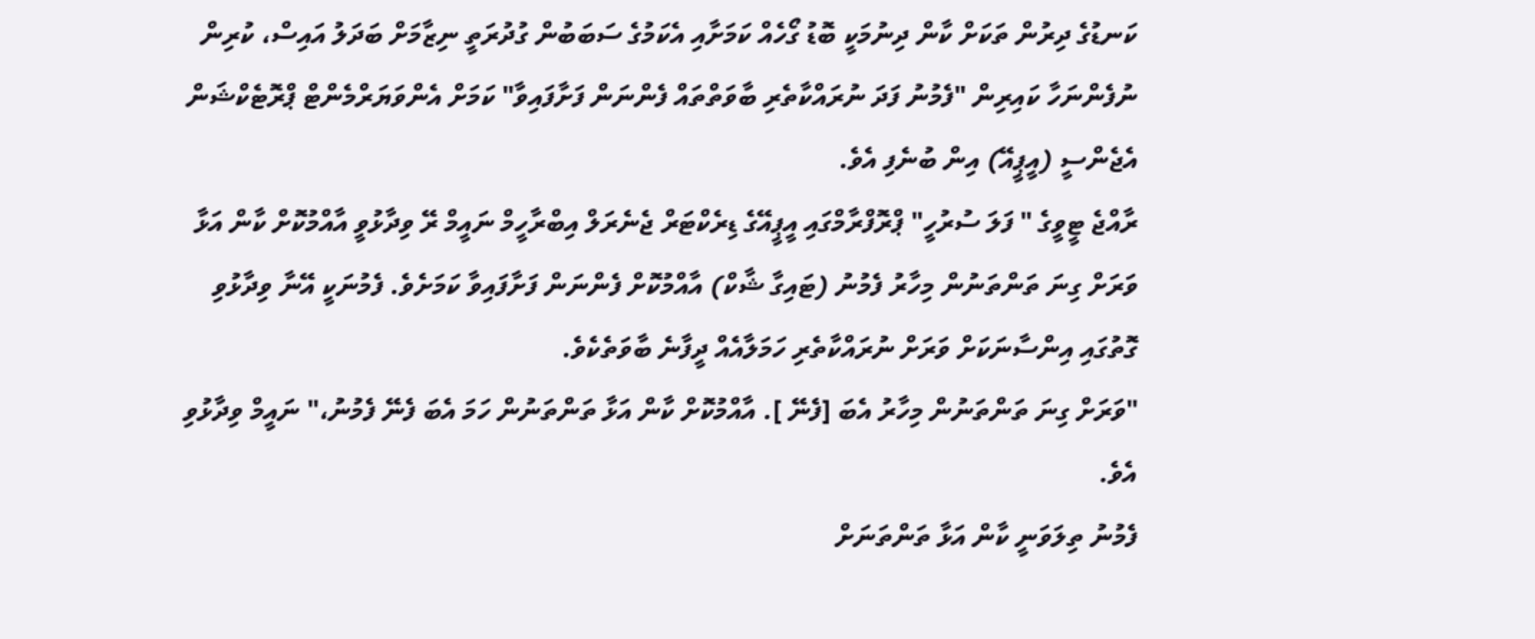ކަނޑުގެ ދިރުން ތަކަށް ކާން ދިނުމަކީ ބޮޑު ގޯހެއް ކަމަށާއި އެކަމުގެ ސަބަބުން ގުދުރަތީ ނިޒާމަށް ބަދަލު އައިސް، ކުރިން ނުފެންނަހާ ކައިރިން "ފެމުނު ފަދަ ނުރައްކާތެރި ބާވަތްތައް ފެންނަން ފަށާފައިވާ" ކަމަށް އެންވަޔަރްމެންޓް ޕްރޮޓެކްޝަން އެޖެންސީ (އީޕީއޭ) އިން ބުނެފި އެވެ.
ރާއްޖެ ޓީވީގެ " ފަލަ ސުރުހީ" ޕްރޮފްރާމްގައި އީޕީއޭގެ ޑިރެކްޓަރް ޖެނެރަލް އިބްރާހީމް ނައީމް ރޭ ވިދާޅުވީ އާއްމުކޮށް ކާން އަޅާ ވަރަށް ގިނަ ތަންތަނުން މިހާރު ފެމުނު (ޓައިގާ ޝާކް) އާއްމުކޮށް ފެންނަން ފަށާފައިވާ ކަމަށެވެ. ފެމުނަކީ އޭނާ ވިދާޅުވި ގޮތުގައި އިންސާނަކަށް ވަރަށް ނުރައްކާތެރި ހަމަލާއެއް ދީފާނެ ބާވަތެކެވެ.
"ވަރަށް ގިނަ ތަންތަނުން މިހާރު އެބަ [ފެނޭ ]. އާއްމުކޮށް ކާން އަޅާ ތަންތަނުން ހަމަ އެބަ ފެނޭ ފެމުނު،" ނައީމް ވިދާޅުވި އެވެ.
ފެމުނު ތިލަވަނީ ކާން އަޅާ ތަންތަނަށް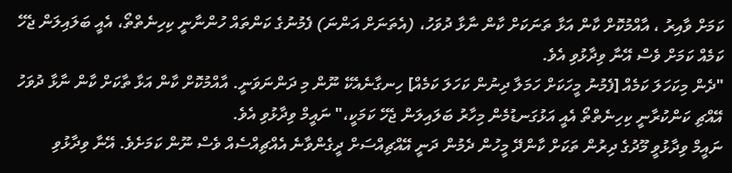ކަމަށް ވާއިރު ، އާއްމުކޮށް ކާން އަޅާ ތަނަކަށް ކާން ނާޅާ ދުވަހު، (އެތަނަށް އަންނަ) ފެމުނުގެ ކަންތައް ހުންނާނީ ކިހިނެތްތޯ، އެއީ ބަލައިލަން ޖެހޭ ކަމެއް ކަމަށް ވެސް އޭނާ ވިދާޅުވި އެވެ.
"ދެން މިކަހަލަ ކަމެއް [ފެމުނު މީހަކަށް ހަމަލާ ދިނުން ކަހަލަ ކަމެއް] ހިނގާނެއެކޭ ނޫން މި ދަންނަވަނީ. އާއްމުކޮށް ކާން އަޅާ ތާކަށް ކާން ނާޅާ ދުވަހު އޭއްޗި ކަންކުރާނީ ކިހިނެތްތޯ އެއީ އަޅުގަނޑުމެން މިހާރު ބަލައިލަން ޖެހޭ ކަމަކީ،" ނައީމް ވިދާޅުވި އެވެ.
ނައީމް ވިދާޅުވީ މޫދުގެ ދިރުން ތަކަށް ކާންދޭ މީހުން ދެމުން ދަނީ އޭއްޗިއްސަށް ދީގެންވާނެ އެއްޗިއްސެއް ވެސް ނޫން ކަމަށެވެ. އޭނާ ވިދާޅުވި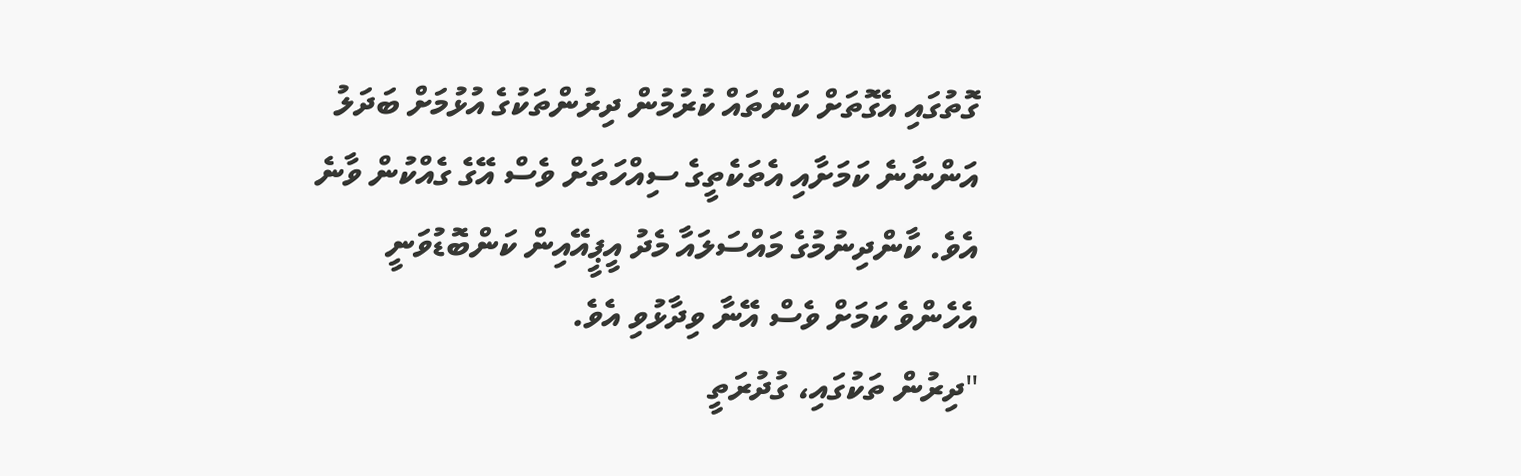ގޮތުގައި އެގޮތަށް ކަންތައް ކުރުމުން ދިރުންތަކުގެ އުޅުމަށް ބަދަލު އަންނާނެ ކަމަށާއި އެތަކެތީގެ ސިއްހަތަށް ވެސް އޭގެ ގެއްކުން ވާނެ އެވެ. ކާންދިނުމުގެ މައްސަލައާ މެދު އީޕީއޭއިން ކަންބޮޑުވަނީ އެހެންވެ ކަމަށް ވެސް އޭނާ ވިދާޅުވި އެވެ.
"ދިރުން ތަކުގައި، ގުދުރަތީ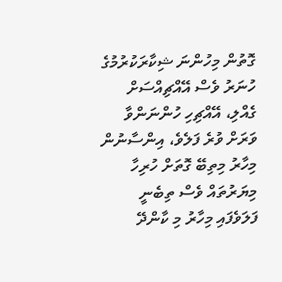ގޮތުން މިހުންނަ ޝިކާރަކުރުމުގެ ހުނަރު ވެސް އޭއްޗިއްސަށް ގެއްލި، އޭއްޗިހި ހުންނަންވާ ވަރަށް ވުރެ ފަލެވެ، އިންސާނުން މިހާރު މިތިބޭ ގޮތަށް ހުރިހާ މިޔަރުތައް ވެސް ތިބެނީ ފަލަވެފައި މިހާރު މި ކާންދޭ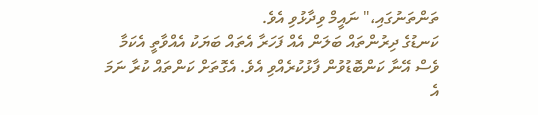ތަންތަނުގައި،" ނައީމް ވިދާޅުވި އެވެ.
ކަނޑުގެ ދިރުންތައް ބަލަން އެއް ފަހަރާ އެތައް ބަޔަކު އެއްވާތީ އެކަމާ ވެސް އޭނާ ކަންބޮޑުވުން ފާޅުކުރެއްވި އެވެ. އެގޮތަށް ކަންތައް ކުރާ ނަމަ އެ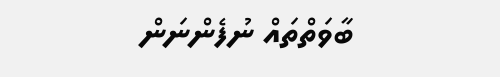ބާވަތްތައް ނުފެންނަން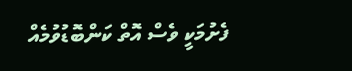ފެށުމަކީ ވެސް އޮތް ކަންބޮޑުވުމެއް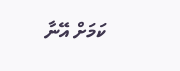ކަމަށް އޭނާ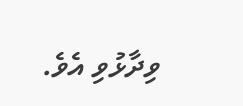ވިދާޅުވި އެވެ.